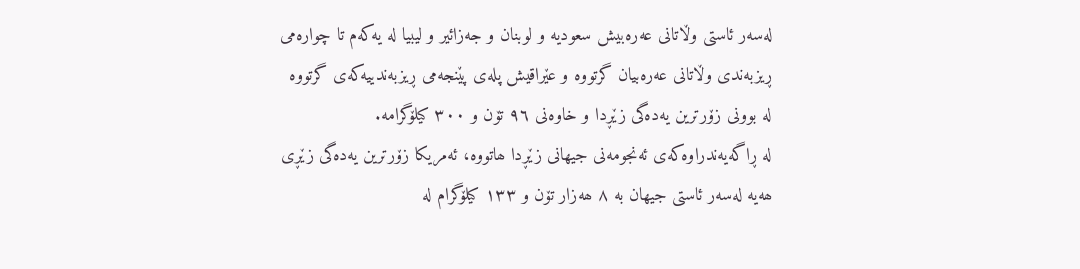لەسەر ئاستی وڵاتانی عەرەبیش سعودیە و لوبنان و جەزائیر و لیبیا لە یەکەم تا چوارەمی ڕیزبەندی وڵاتانی عەرەبیان گرتووە و عێراقیش پلەی پێنجەمی ڕیزبەندییەکەی گرتووە لە بوونی زۆرترین یەدەگی زێڕدا و خاوەنی ٩٦ تۆن و ٣٠٠ کیلۆگرامە.
لە ڕاگەیەندراوەکەی ئەنجومەنی جیھانی زێڕدا ھاتووە، ئەمریکا زۆرترین یەدەگی زێڕی ھەیە لەسەر ئاستی جیھان بە ٨ ھەزار تۆن و ١٣٣ کیلۆگرام لە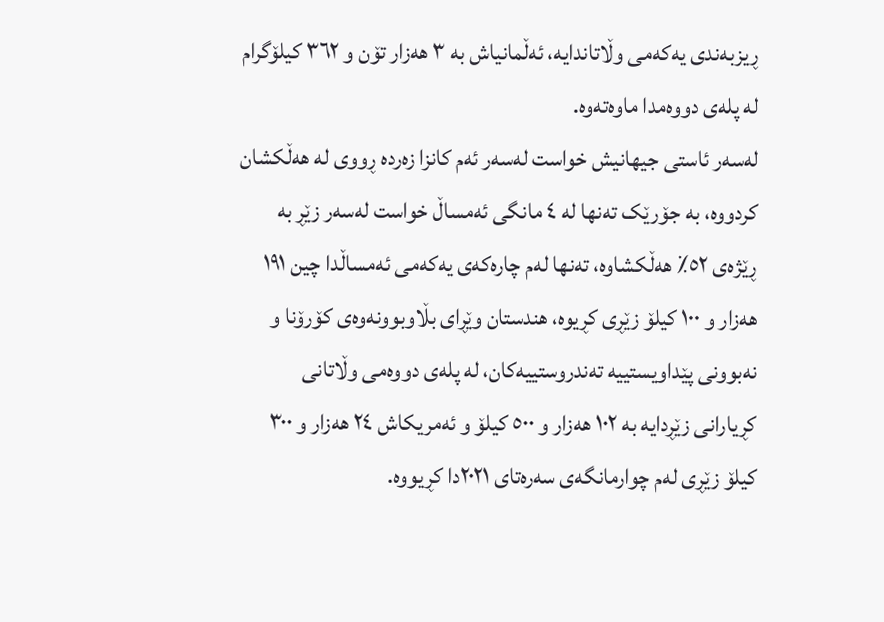ڕیزبەندی یەکەمی وڵاتاندایە، ئەڵمانیاش بە ٣ ھەزار تۆن و ٣٦٢ کیلۆگرام لە پلەی دووەمدا ماوەتەوە.
لەسەر ئاستی جیھانیش خواست لەسەر ئەم کانزا زەردە ڕووی لە ھەڵکشان کردووە، بە جۆرێک تەنھا لە ٤ مانگی ئەمساڵ خواست لەسەر زێڕ بە ڕێژەی ٥٢٪ ھەڵکشاوە، تەنھا لەم چارەکەی یەکەمی ئەمساڵدا چین ١٩١ ھەزار و ١٠٠ کیلۆ زێڕی کڕیوە، ھندستان وێڕای بڵاوبوونەوەی کۆرۆنا و نەبوونی پێداویستییە تەندروستییەکان، لە پلەی دووەمی وڵاتانی کڕیارانی زێڕدایە بە ١٠٢ ھەزار و ٥٠٠ کیلۆ و ئەمریکاش ٢٤ ھەزار و ٣٠٠ کیلۆ زێڕی لەم چوارمانگەی سەرەتای ٢٠٢١دا کڕیووە.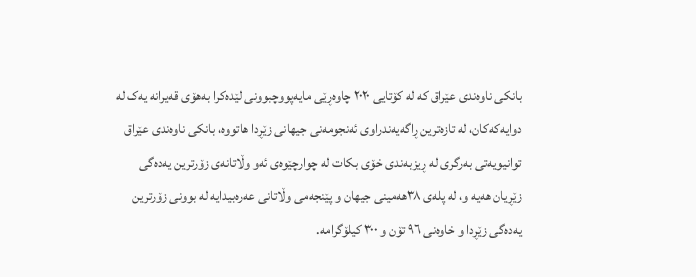بانکی ناوەندی عێراق کە لە کۆتایی ٢٠٢٠ چاوەڕێی مایەپووچبوونی لێدەکرا بەھۆی قەیرانە یەک لە دوایەکەکان، لە تازەترین ڕاگەیەندراوی ئەنجومەنی جیھانی زێڕدا ھاتووە، بانکی ناوەندی عێراق توانیویەتی بەرگری لە ڕیزبەندی خۆی بکات لە چوارچێوەی ئەو وڵاتانەی زۆرترین یەدەگی زێڕیان ھەیە و، لە پلەی ٣٨ھەمینی جیھان و پێنجەمی وڵاتانی عەرەبیدایە لە بوونی زۆرترین یەدەگی زێڕدا و خاوەنی ٩٦ تۆن و ٣٠٠ کیلۆگرامە.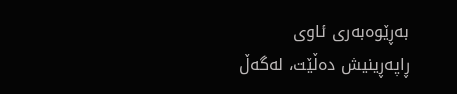بەڕێوەبەری ئاوی ڕاپەڕینیش دەڵێت، لەگەڵ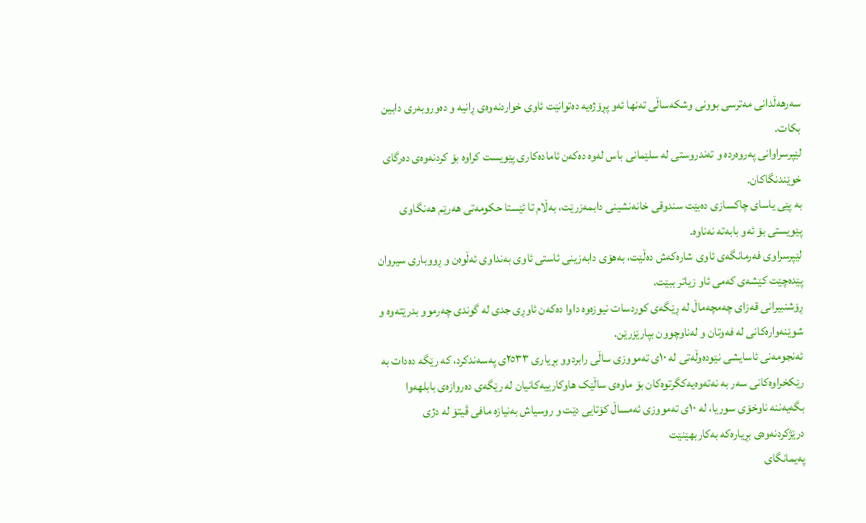سەرھەڵدانی مەترسی بوونی وشکەساڵی تەنھا ئەو پڕۆژەیە دەتوانێت ئاوی خواردنەوەی ڕانیە و دەوروبەری دابین بکات.
لێپرسراوانی پەروەردە و تەندروستی لە سلێمانی باس لەوە دەکەن ئامادەکاری پێویست کراوە بۆ کردنەوەی دەرگای خوێندنگاکان.
بە پێی یاسای چاکسازی دەبێت سندوقی خانەنشینی دابمەزرێت، بەڵام تا ئێستا حکومەتی ھەرێم ھەنگاوی پێویستی بۆ ئەو بابەتە نەناوە.
لێپرسراوی فەرمانگەی ئاوی شارەکەش دەڵێت، بەھۆی دابەزینی ئاستی ئاوی بەنداوی ئەڵوەن و ڕووباری سیروان پێدەچێت کێشەی کەمی ئاو زیاتر ببێت.
ڕۆشنبیرانی قەزای چەمچەماڵ لە ڕێگەی کوردسات نیوزەوە داوا دەکەن ئاوڕی جدی لە گوندی چەرموو بدرێتەوە و شوێنەوارەکانی لە فەوتان و لەناوچوون بپارێزرێن.
ئەنجومەنی ئاسایشی نێودەوڵەتی لە ١٠ی تەمووزی ساڵی رابردوو بڕیاری ٢٥٣٣ی پەسەندکرد، کە رێگە دەدات بە رێکخراوەکانی سەر بە نەتەوەیەکگرتوەکان بۆ ماوەی ساڵێک ھاوکارییەکانیان لە رێگەی دەروازەی بابلھەوا بگەیەننە ناوخۆی سوریا، لە ١٠ی تەمووزی ئەمساڵ کۆتایی دێت و روسیاش بەنیازە مافی ڤیتۆ لە دژی درێژکردنەوەی بڕیارەکە بەکاربھێنێت
پەیمانگای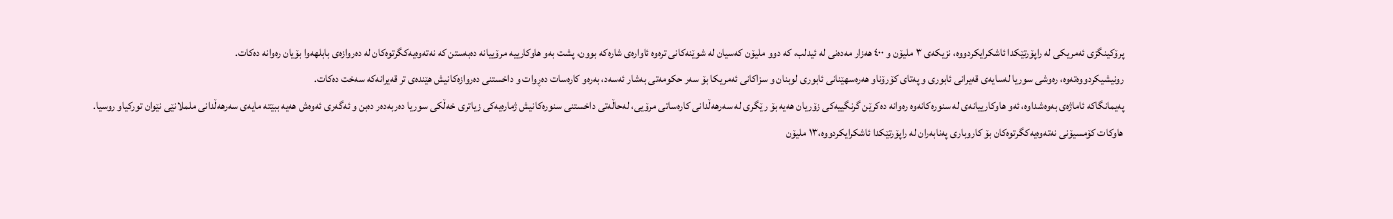پرۆکینگزی ئەمریکی لە راپۆرتێکدا ئاشکرایکردووە، نزیکەی ٣ ملیۆن و ٤٠٠ ھەزار مەدەنی لە ئیدلب، کە دوو ملیۆن کەسیان لە شوێنەکانی ترەوە ئاوارەی شارەکە بوون، پشت بەو ھاوکارییە مرۆییانە دەبەستن کە نەتەوەیەکگرتوەکان لە دەروازەی بابلھەوا بۆیان رەوانە دەکات.
رونیشیکردووەتەوە، رەوشی سوریا لەسایەی قەیرانی ئابوری و پەتای کۆرۆناو ھەرەسھێنانی ئابوری لوبنان و سزاکانی ئەمریکا بۆ سەر حکومەتی بەشار ئەسەد، بەرەو کارەسات دەڕوات و داخستنی دەروازەکانیش ھێندەی تر قەیرانەکە سەخت دەکات.
پەیمانگاکە ئاماژەی بەوەشداوە، ئەو ھاوکارییانەی لە سنورەکانەوە رەوانە دەکرێن گرنگییەکی زۆریان ھەیە بۆ رێگری لە سەرھەڵدانی کارەساتی مرۆیی، لەحاڵەتی داخستنی سنورەکانیش ژمارەیەکی زیاتری خەڵکی سوریا دەربەدەر دەبن و ئەگەری ئەوەش ھەیە ببێتە مایەی سەرھەڵدانی ململانێی نێوان تورکیاو روسیا.
ھاوکات کۆمسیۆنی نەتەوەیەکگرتوەکان بۆ کاروباری پەنابەران لە راپۆرتێکدا ئاشکرایکردووە،١٣ ملیۆن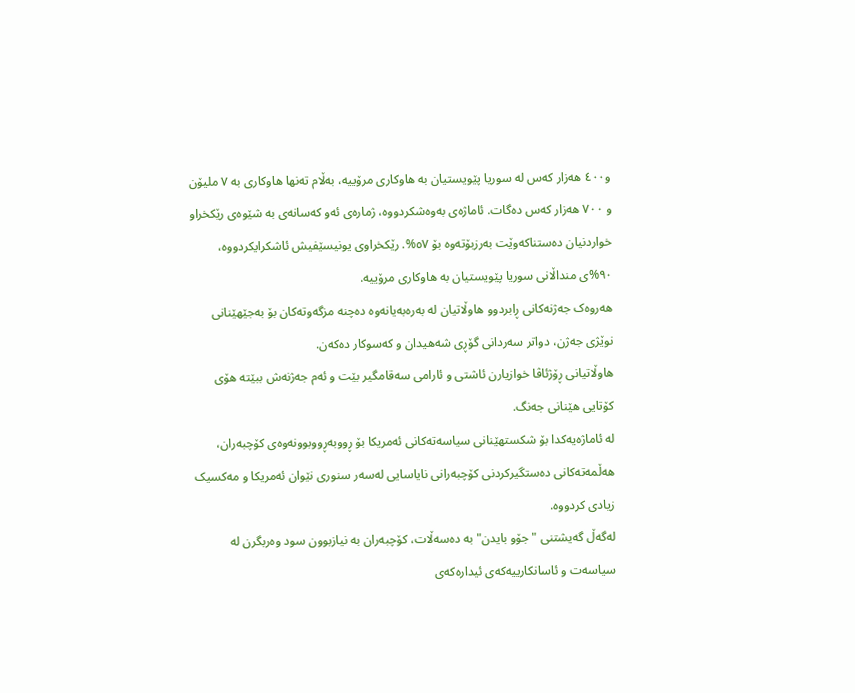و٤٠٠ ھەزار کەس لە سوریا پێویستیان بە ھاوکاری مرۆییە، بەڵام تەنھا ھاوکاری بە ٧ ملیۆن و ٧٠٠ ھەزار کەس دەگات. ئاماژەی بەوەشکردووە، ژمارەی ئەو کەسانەی بە شێوەی رێکخراو خواردنیان دەستناکەوێت بەرزبۆتەوە بۆ ٥٧%. رێکخراوی یونیسێفیش ئاشکرایکردووە، ٩٠%ی منداڵانی سوریا پێویستیان بە ھاوکاری مرۆییە.
ھەروەک جەژنەکانی ڕابردوو ھاوڵاتیان لە بەرەبەیانەوە دەچنە مزگەوتەکان بۆ بەجێھێنانی نوێژی جەژن، دواتر سەردانی گۆڕی شەھیدان و کەسوکار دەکەن.
ھاوڵاتیانی ڕۆژئاڤا خوازیارن ئاشتی و ئارامی سەقامگیر بێت و ئەم جەژنەش ببێتە ھۆی کۆتایی ھێنانی جەنگ.
لە ئاماژەیەکدا بۆ شکستھێنانی سیاسەتەکانی ئەمریکا بۆ ڕووبەڕووبوونەوەی کۆچبەران، ھەڵمەتەکانی دەستگیرکردنی کۆچبەرانی نایاسایی لەسەر سنوری نێوان ئەمریکا و مەکسیک زیادی کردووە.
لەگەڵ گەیشتنی "جۆو بایدن" بە دەسەڵات، کۆچبەران بە نیازبوون سود وەربگرن لە سیاسەت و ئاسانکارییەکەی ئیدارەکەی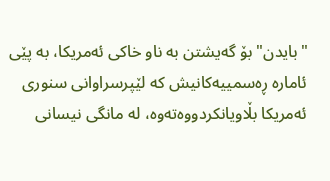"بایدن" بۆ گەیشتن بە ناو خاکی ئەمریکا، بە پێی ئامارە ڕەسمییەکانیش کە لێپرسراوانی سنوری ئەمریکا بڵاویانکردووەتەوە، لە مانگی نیسانی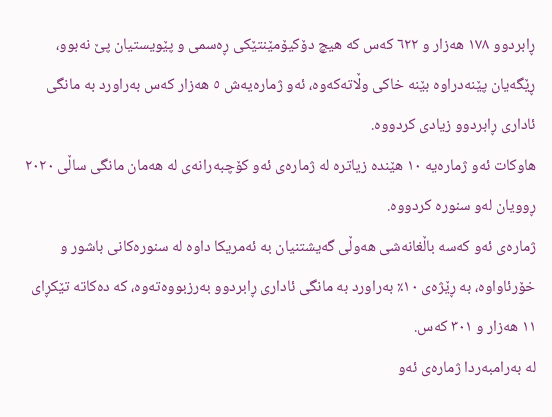ڕابردوو ١٧٨ ھەزار و ٦٢٢ کەس کە ھیچ دۆکیۆمێنتێکی ڕەسمی و پێویستیان پێ نەبوو، ڕێگەیان پێنەدراوە بێنە خاکی وڵاتەکەوە، ئەو ژمارەیەش ٥ ھەزار کەس بەراورد بە مانگی ئاداری ڕابردوو زیادی کردووە.
ھاوکات ئەو ژمارەیە ١٠ ھێندە زیاترە لە ژمارەی ئەو کۆچبەرانەی لە ھەمان مانگی ساڵی ٢٠٢٠ ڕوویان لەو سنورە کردووە.
ژمارەی ئەو کەسە باڵغانەشی ھەوڵی گەیشتنیان بە ئەمریکا داوە لە سنورەکانی باشور و خۆرئاواوە، بە ڕێژەی ١٠٪ بەراورد بە مانگی ئاداری ڕابردوو بەرزبووەتەوە، کە دەکاتە تێکڕای ١١ ھەزار و ٣٠١ کەس.
لە بەرامبەردا ژمارەی ئەو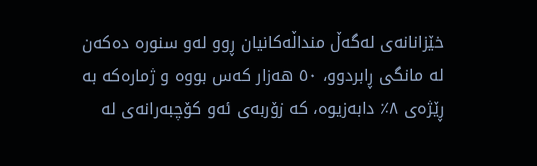خێزانانەی لەگەڵ منداڵەکانیان ڕوو لەو سنورە دەکەن لە مانگی ڕابردوو، ٥٠ ھەزار کەس بووە و ژمارەکە بە ڕێژەی ٨٪ دابەزیوە، کە زۆربەی ئەو کۆچبەرانەی لە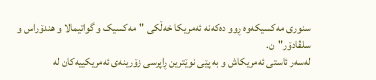سنوری مەکسیکەوە ڕوو دەکەنە ئەمریکا خەڵکی "مەکسیک و گواتیمالا و ھندۆراس و سلڤادۆر"ن.
لەسەر ئاستی ئەمریکاش و بە پێی نوێترین ڕاپرسی زۆرینەی ئەمریکییەکان لە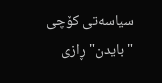سیاسەتی کۆچی "بایدن" ڕازی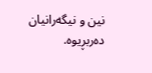نین و نیگەرانیان دەربڕیوە.